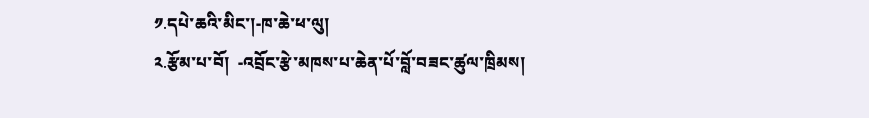༡.དཔེ་ཆའི་མིང་།-ཁ་ཆེ་ཕ་ལུ།
༢.རྩོམ་པ་བོ།  -འབྲོང་རྩེ་མཁས་པ་ཆེན་པོ་བློ་བཟང་ཚུལ་ཁྲིམས།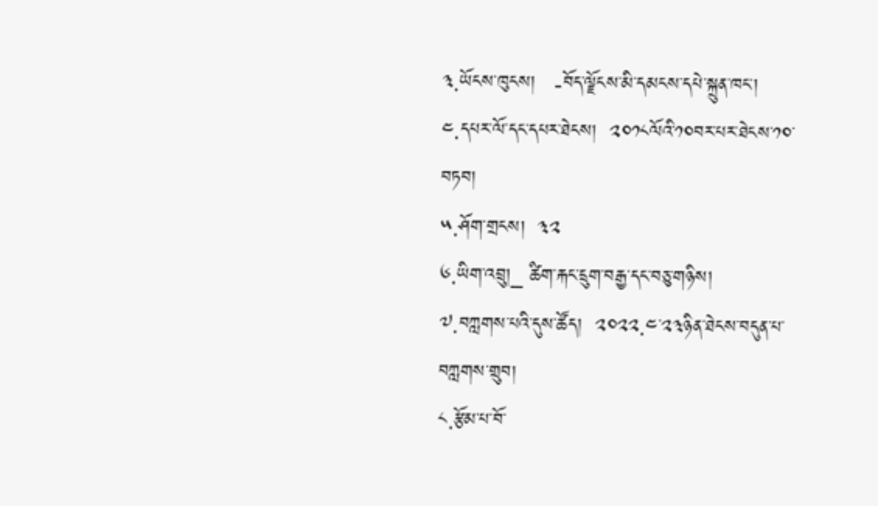༣.ཡོངས་ཁུངས།   -བོད་ལྗོངས་མི་དམངས་དཔེ་སྐྲུན་ཁང་།
༤.དཔར་ལོ་དང་དཔར་ཐེངས།  ༢༠༡༨ལོའི་༡༠བར་པར་ཐེངས་༡༠་བཏབ།
༥.ཤོག་གྲངས།  ༣༢
༦.ཡིག་འབྲུ།_ ཚིག་རྐང་དྲུག་བརྒྱ་དང་བཅུ་གཉིས།
༧.བཀླགས་པའི་དུས་ཚོད།  ༢༠༢༢.༤་༢༣ཉིན་ཐེངས་བདུན་པ་བཀླགས་གྲུབ།
༨.རྩོམ་པ་བོ་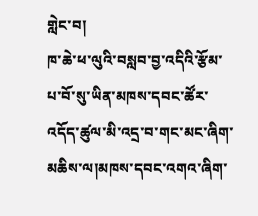གླེང་བ།
ཁ་ཆེ་ཕ་ལུའི་བསླབ་བྱ་འདིའི་རྩོམ་པ་བོ་སུ་ཡིན་མཁས་དབང་ཚོར་འདོད་ཚུལ་མི་འདྲ་བ་གང་མང་ཞིག་མཆིས་ལ།མཁས་དབང་འགའ་ཞིག་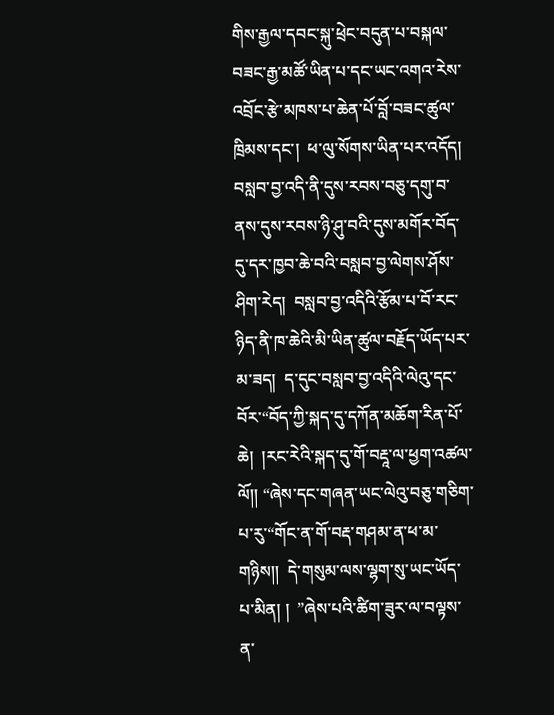གིས་རྒྱལ་དབང་སྐུ་ཕྲེང་བདུན་པ་བསྐལ་བཟང་རྒྱ་མཚོ་ཡིན་པ་དང་ཡང་འགའ་རེས་འབྲོང་རྩེ་མཁས་པ་ཆེན་པོ་བློ་བཟང་ཚུལ་ཁྲིམས་དང་།  ཕ་ལུ་སོགས་ཡིན་པར་འདོད།  བསླབ་བྱ་འདི་ནི་དུས་རབས་བཅུ་དགུ་བ་ནས་དུས་རབས་ཉི་ཤུ་བའི་དུས་མགོར་བོད་དུ་དར་ཁྱབ་ཆེ་བའི་བསླབ་བྱ་ལེགས་ཤོས་ཤིག་རེད།  བསླབ་བྱ་འདིའི་རྩོམ་པ་བོ་རང་ཉིད་ནི་ཁ་ཆེའི་མི་ཡིན་ཚུལ་བརྗོད་ཡོད་པར་མ་ཟད།  ད་དུང་བསླབ་བྱ་འདིའི་ལེའུ་དང་བོར་“བོད་ཀྱི་སྐད་དུ་དཀོན་མཆོག་རིན་པོ་ཆེ།  །རང་རེའི་སྐད་དུ་གོ་བརྡཱ་ལ་ཕྱག་འཚལ་ལོ།། “ཞེས་དང་གཞན་ཡང་ལེའུ་བཅུ་གཅིག་པ་རུ་“གོང་ན་གོ་བརྡ་གཤམ་ན་ཕ་མ་གཉིས།།  དེ་གསུམ་ལས་ལྷག་སུ་ཡང་ཡོད་པ་མིན། །  ”ཞེས་པའི་ཚིག་ཟུར་ལ་བལྟས་ན་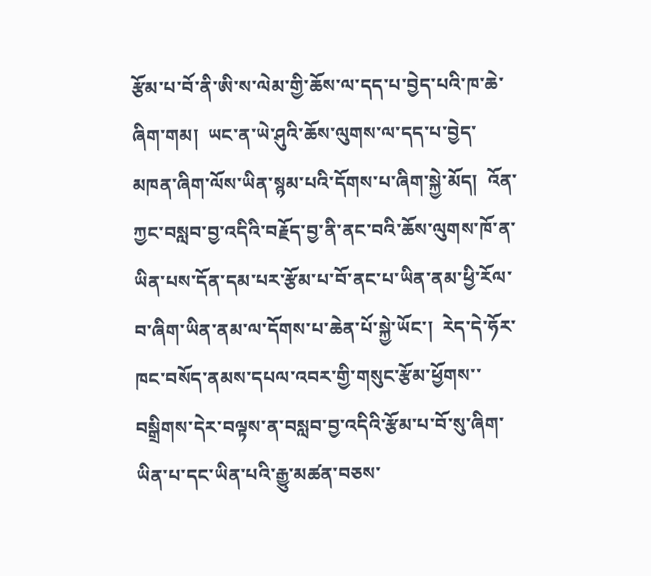རྩོམ་པ་བོ་ནི་ཨི་ས་ལེམ་གྱི་ཆོས་ལ་དད་པ་བྱེད་པའི་ཁ་ཆེ་ཞིག་གམ།  ཡང་ན་ཡེ་ཤུའི་ཆོས་ལུགས་ལ་དད་པ་བྱེད་མཁན་ཞིག་ལོས་ཡིན་སྙམ་པའི་དོགས་པ་ཞིག་སྐྱེ་མོད།  འོན་ཀྱང་བསླབ་བྱ་འདིའི་བརྗོད་བྱ་ནི་ནང་བའི་ཆོས་ལུགས་ཁོ་ན་ཡིན་པས་དོན་དམ་པར་རྩོམ་པ་བོ་ནང་པ་ཡིན་ནམ་ཕྱི་རོལ་བ་ཞིག་ཡིན་ནམ་ལ་དོགས་པ་ཆེན་པོ་སྐྱེ་ཡོང་།  རེད་དེ་ཧོར་ཁང་བསོད་ནམས་དཔལ་འབར་གྱི་གསུང་རྩོམ་ཕྱོགས་་བསྒྲིགས་དེར་བལྟས་ན་བསླབ་བྱ་འདིའི་རྩོམ་པ་བོ་སུ་ཞིག་ཡིན་པ་དང་ཡིན་པའི་རྒྱུ་མཚན་བཅས་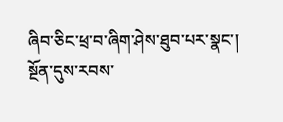ཞིབ་ཅིང་ཕྲ་བ་ཞིག་ཤེས་ཐུབ་པར་སྣང་།  སྔོན་དུས་རབས་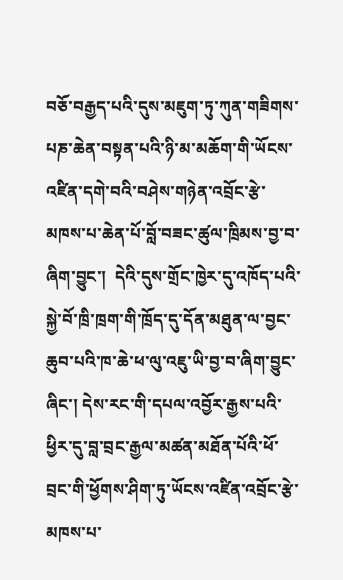བཅོ་བརྒྱད་པའི་དུས་མཇུག་ཏུ་ཀུན་གཟིགས་པཎ་ཆེན་བསྟན་པའི་ཉི་མ་མཆོག་གི་ཡོངས་འཛིན་དགེ་བའི་བཤེས་གཉེན་འབྲོང་རྩེ་མཁས་པ་ཆེན་པོ་བློ་བཟང་ཚུལ་ཁྲིམས་བྱ་བ་ཞིག་བྱུང་།  དེའི་དུས་གྲོང་ཁྱེར་དུ་འཁོད་པའི་སྐྱེ་བོ་ཁྲི་ཁྲག་གི་ཁྲོད་དུ་དོན་མཐུན་ལ་བྱང་ཆུབ་པའི་ཁ་ཆེ་ཕ་ལུ་འཇུ་ཡི་བྱ་བ་ཞིག་བྱུང་ཞིང་། དེས་རང་གི་དཔལ་འབྱོར་རྒྱས་པའི་ཕྱིར་དུ་བླ་བྲང་རྒྱལ་མཚན་མཐོན་པོའི་ཕོ་བྲང་གི་ཕྱོགས་ཤིག་ཏུ་ཡོངས་འཛིན་འབྲོང་རྩེ་མཁས་པ་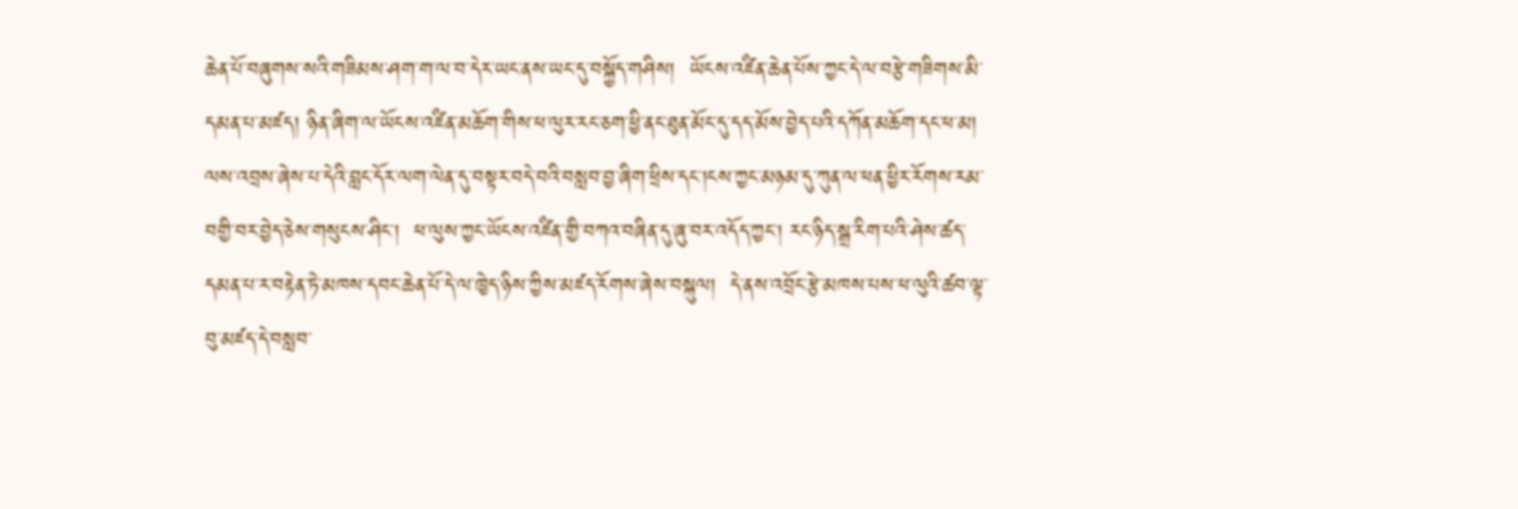ཆེན་པོ་བཞུགས་སའི་གཟིམས་ཤག་ག་ལ་བ་དེར་ཡང་ནས་ཡང་དུ་བསྐྱོད་གཤིས།  ཡོངས་འཛིན་ཆེན་པོས་ཀྱང་དེ་ལ་བརྩེ་གཟིགས་མི་དམན་པ་མཛད། ཉིན་ཞིག་ལ་ཡོངས་འཛིན་མཆོག་གིས་ཕ་ལུར་རང་ཅག་ཕྱི་ནང་ཐུན་མོང་དུ་དད་མོས་བྱེད་པའི་དཀོན་མཆོག་དང་ཕ་མ།  ལས་འབྲས་ཞེས་པ་དེའི་བླང་དོར་ལག་ལེན་དུ་བསྟར་བདེ་བའི་བསླབ་བྱ་ཞིག་ཕྲིས་དང་།ངས་ཀྱང་མཉམ་དུ་ཀུན་ལ་ཕན་ཕྱིར་རོགས་རམ་བགྱི་བར་བྱེད་ཅེས་གསུངས་ཤིང་།  ཕ་ལུས་ཀྱང་ཡོངས་འཛིན་གྱི་བཀའ་བཞིན་དུ་ཞུ་བར་འདོད་ཀྱང་། རང་ཉིད་སྒྲ་རིག་པའི་ཤེས་ཚད་དམན་པ་ར་བརྟེན་ཏེ་མཁས་དབང་ཆེན་པོ་དེ་ལ་ཁྱེད་ཉིས་ཀྱིས་མཛད་རོགས་ཞེས་བསྐུལ།  དེ་ནས་འབྲོང་རྩེ་མཁས་པས་ཕ་ལུའི་ཚབ་ལྟ་བུ་མཛད་དེ་བསླབ་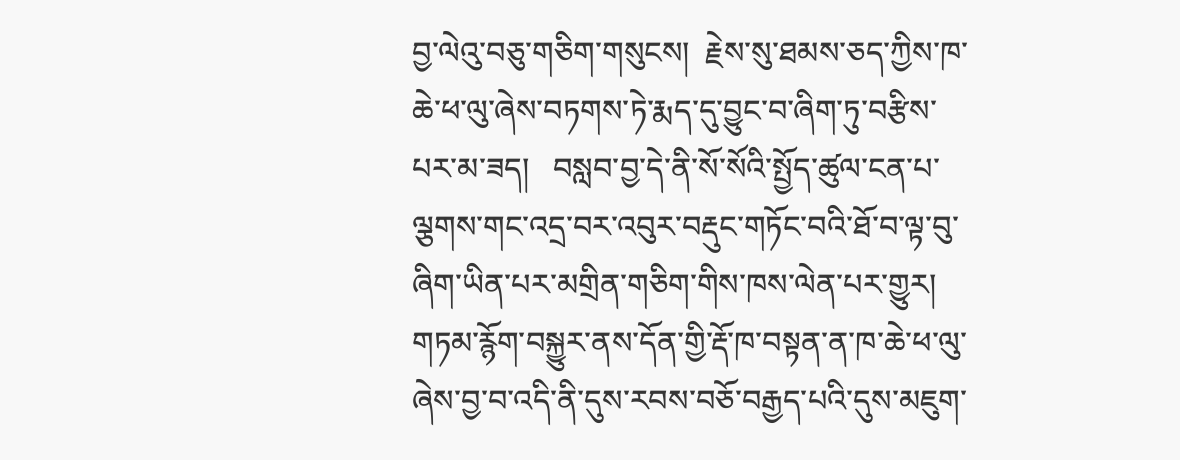བྱ་ལེའུ་བཅུ་གཅིག་གསུངས།  རྗེས་སུ་ཐམས་ཅད་ཀྱིས་ཁ་ཆེ་ཕ་ལུ་ཞེས་བཏགས་ཏེ་རྨད་དུ་བྱུང་བ་ཞིག་ཏུ་བརྩིས་པར་མ་ཟད།   བསླབ་བྱ་དེ་ནི་སོ་སོའི་སྤྱོད་ཚུལ་ངན་པ་ལྕགས་གང་འདྲ་བར་འབུར་བརྡུང་གཏོང་བའི་ཐོ་བ་ལྟ་བུ་ཞིག་ཡིན་པར་མགྲིན་གཅིག་གིས་ཁས་ལེན་པར་གྱུར།  གཏམ་རྙོག་བསྐྱུར་ནས་དོན་གྱི་རྡོ་ཁ་བསྟན་ན་ཁ་ཆེ་ཕ་ལུ་ཞེས་བྱ་བ་འདི་ནི་དུས་རབས་བཅོ་བརྒྱད་པའི་དུས་མཇུག་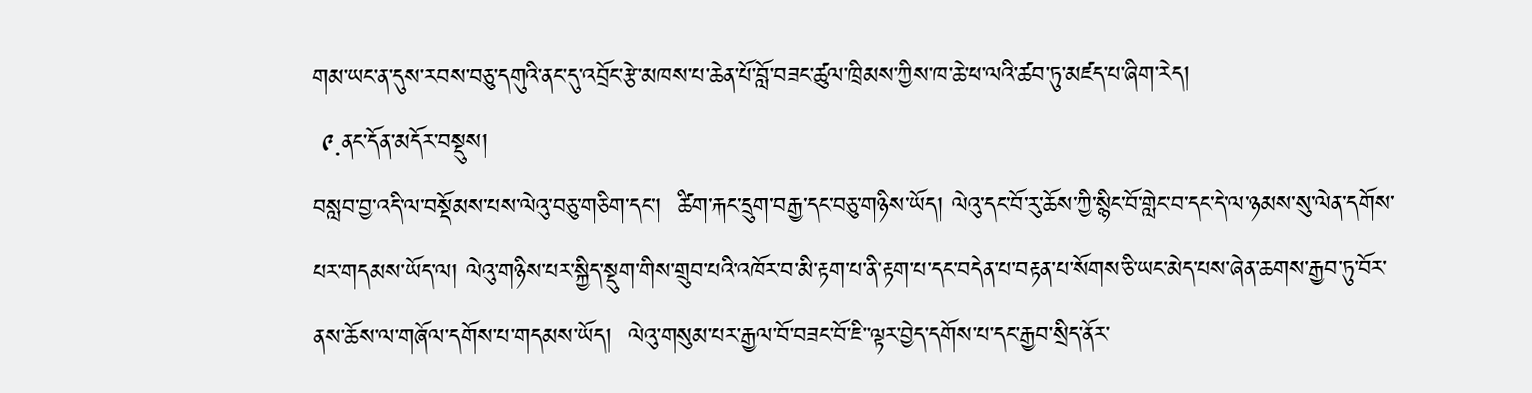གམ་ཡང་ན་དུས་རབས་བཅུ་དགུའི་ནང་དུ་འབྲོང་རྩེ་མཁས་པ་ཆེན་པོ་བློ་བཟང་ཚུལ་ཁྲིམས་ཀྱིས་ཁ་ཆེ་ཕ་ལའི་ཚབ་ཏུ་མཛད་པ་ཞིག་རེད།
 ༩.ནང་དོན་མདོར་བསྡུས།
བསླབ་བྱ་འདི་ལ་བསྡོམས་པས་ལེའུ་བཅུ་གཅིག་དང་།  ཚིག་རྐང་དྲུག་བརྒྱ་དང་བཅུ་གཉིས་ཡོད། ལེའུ་དང་བོ་རུ་ཆོས་ཀྱི་སྙིང་བོ་གླེང་བ་དང་དེ་ལ་ཉམས་སུ་ལེན་དགོས་པར་གདམས་ཡོད་ལ། ལེའུ་གཉིས་པར་སྐྱིད་སྡུག་གིས་གྲུབ་པའི་འཁོར་བ་མི་རྟག་པ་ནི་རྟག་པ་དང་བདེན་པ་བརྟན་པ་སོགས་ཅི་ཡང་མེད་པས་ཞེན་ཆགས་རྒྱབ་ཏུ་བོར་ནས་ཆོས་ལ་གཞོལ་དགོས་པ་གདམས་ཡོད།  ལེའུ་གསུམ་པར་རྒྱལ་བོ་བཟང་བོ་ཇི་་ལྟར་བྱེད་དགོས་པ་དང་རྒྱབ་སྲིད་ནོར་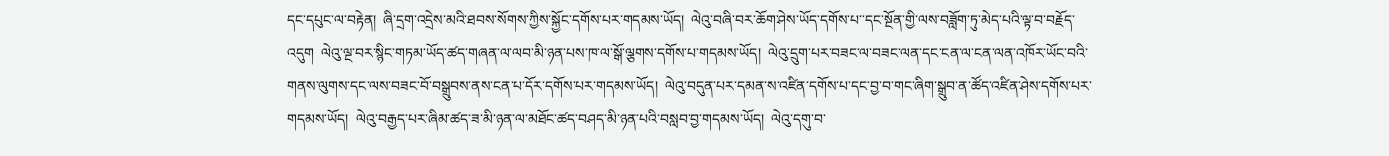དང་དཔུང་ལ་བརྟེན།  ཞི་དྲག་འདྲེས་མའི་ཐབས་སོགས་ཀྱིས་སྐྱོང་དགོས་པར་གདམས་ཡོད།  ལེའུ་བཞི་བར་ཆོག་ཤེས་ཡོད་དགོས་པ་་དང་སྔོན་གྱི་ལས་བཟློག་ཏུ་མེད་པའི་ལྟ་བ་བརྗོད་འདུག  ལེའུ་ལྔ་བར་སྙིང་གཏམ་ཡོད་ཚད་གཞན་ལ་ལབ་མི་ཉན་པས་ཁ་ལ་སྒོ་ལྕགས་དགོས་པ་གདམས་ཡོད།  ལེའུ་དྲུག་པར་བཟང་ལ་བཟང་ལན་དང་ངན་ལ་ངན་ལན་འཁོར་ཡོང་བའི་གནས་ལུགས་དང་ལས་བཟང་བོ་བསྒྲུབས་ནས་ངན་པ་དོར་དགོས་པར་གདམས་ཡོད།  ལེའུ་བདུན་པར་དམན་ས་འཛིན་དགོས་པ་དང་བྱ་བ་གང་ཞིག་སྒྲུབ་ན་ཚོད་འཛིན་ཤེས་དགོས་པར་གདམས་ཡོད།  ལེའུ་བརྒྱད་པར་ཞིམ་ཚད་ཟ་མི་ཉན་ལ་མཐོང་ཚད་བཤད་མི་ཉན་པའི་བསླབ་བྱ་གདམས་ཡོད།  ལེའུ་དགུ་བ་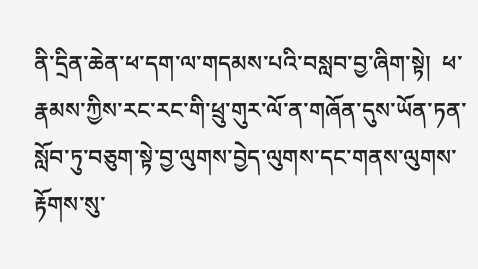ནི་དྲིན་ཆེན་ཕ་དག་ལ་གདམས་པའི་བསླབ་བྱ་ཞིག་སྟེ།  ཕ་རྣམས་ཀྱིས་རང་རང་གི་ཕྲུ་གུར་ལོ་ན་གཞོན་དུས་ཡོན་ཏན་སློབ་ཏུ་བཅུག་སྟེ་བྱ་ལུགས་བྱེད་ལུགས་དང་གནས་ལུགས་རྟོགས་སུ་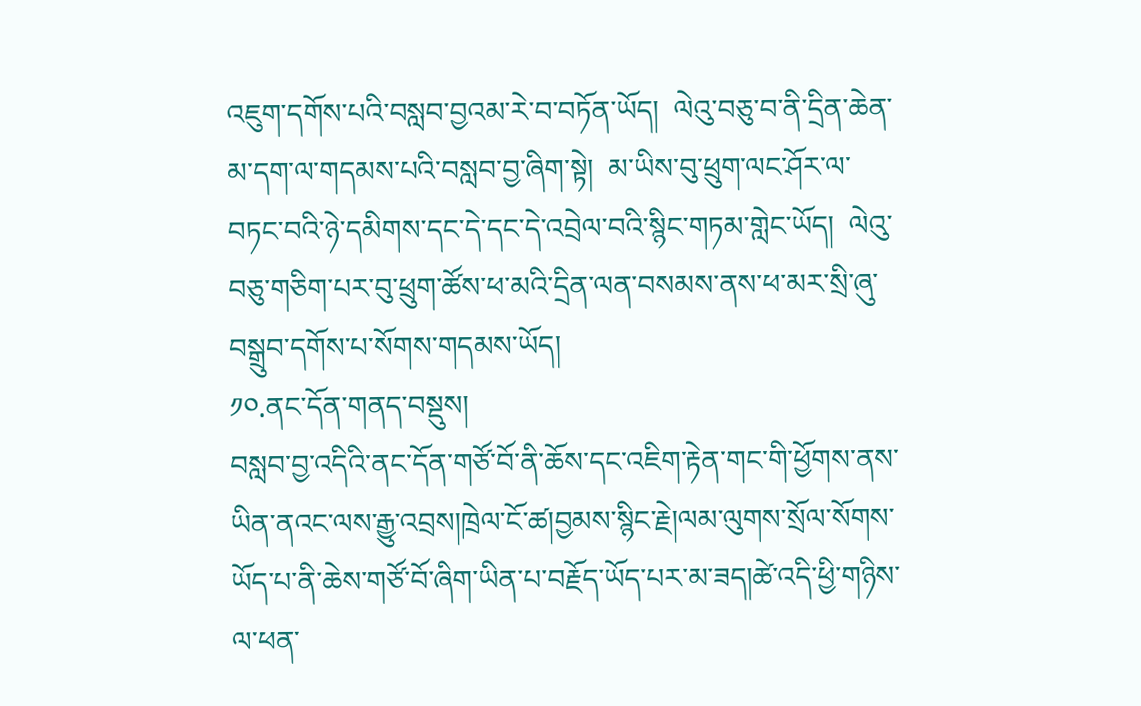འཇུག་དགོས་པའི་བསླབ་བྱའམ་རེ་བ་བཏོན་ཡོད།  ལེའུ་བཅུ་བ་ནི་དྲིན་ཆེན་མ་དག་ལ་གདམས་པའི་བསླབ་བྱ་ཞིག་སྟེ།  མ་ཡིས་བུ་ཕྲུག་ལང་ཤོར་ལ་བཏང་བའི་ཉེ་དམིགས་དང་དེ་དང་དེ་འབྲེལ་བའི་སྙིང་གཏམ་གླེང་ཡོད།  ལེའུ་བཅུ་གཅིག་པར་བུ་ཕྲུག་ཚོས་ཕ་མའི་དྲིན་ལན་བསམས་ནས་ཕ་མར་སྲི་ཞུ་བསྒྲུབ་དགོས་པ་སོགས་གདམས་ཡོད།
༡༠.ནང་དོན་གནད་བསྡུས།
བསླབ་བྱ་འདིའི་ནང་དོན་གཙོ་བོ་ནི་ཆོས་དང་འཇིག་རྟེན་གང་གི་ཕྱོགས་ནས་ཡིན་ནའང་ལས་རྒྱུ་འབྲས།ཁྲེལ་ངོ་ཚ།བྱམས་སྙིང་རྗེ།ལམ་ལུགས་སྲོལ་སོགས་ཡོད་པ་ནི་ཆེས་གཙོ་བོ་ཞིག་ཡིན་པ་བརྗོད་ཡོད་པར་མ་ཟད།ཚེ་འདི་ཕྱི་གཉིས་ལ་ཕན་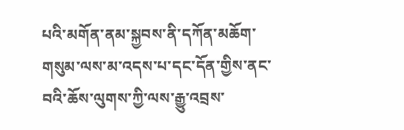པའི་མགོན་ནམ་སྐྱབས་ནི་དཀོན་མཆོག་གསུམ་ལས་མ་འདས་པ་དང་དོན་གྱིས་ནང་བའི་ཆོས་ལུགས་ཀྱི་ལས་རྒྱུ་འབྲས་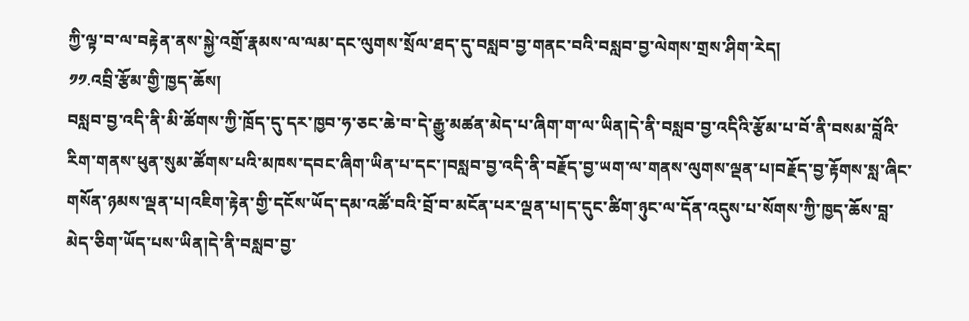ཀྱི་ལྟ་བ་ལ་བརྟེན་ནས་སྐྱེ་འགྲོ་རྣམས་ལ་ལམ་དང་ལུགས་སྲོལ་ཐད་དུ་བསླབ་བྱ་གནང་བའི་བསླབ་བྱ་ལེགས་གྲས་ཤིག་རེད།
༡༡.འབྲི་རྩོམ་གྱི་ཁྱད་ཆོས།
བསླབ་བྱ་འདི་ནི་མི་ཚོགས་ཀྱི་ཁྲོད་དུ་དར་ཁྱབ་ཧ་ཅང་ཆེ་བ་དེ་རྒྱུ་མཚན་མེད་པ་ཞིག་ག་ལ་ཡིན།དེ་ནི་བསླབ་བྱ་འདིའི་རྩོམ་པ་བོ་ནི་བསམ་བློའི་རིག་གནས་ཕུན་སུམ་ཚོགས་པའི་མཁས་དབང་ཞིག་ཡིན་པ་དང་།བསླབ་བྱ་འདི་ནི་བརྗོད་བྱ་ཡག་ལ་གནས་ལུགས་ལྡན་པ།བརྗོད་བྱ་རྟོགས་སླ་ཞིང་གསོན་ཉམས་ལྡན་པ།འཇིག་རྟེན་གྱི་དངོས་ཡོད་དམ་འཚོ་བའི་བྲོ་བ་མངོན་པར་ལྡན་པ།ད་དུང་ཚིག་ཉུང་ལ་དོན་འདུས་པ་སོགས་ཀྱི་ཁྱད་ཆོས་བླ་མེད་ཅིག་ཡོད་པས་ཡིན།དེ་ནི་བསླབ་བྱ་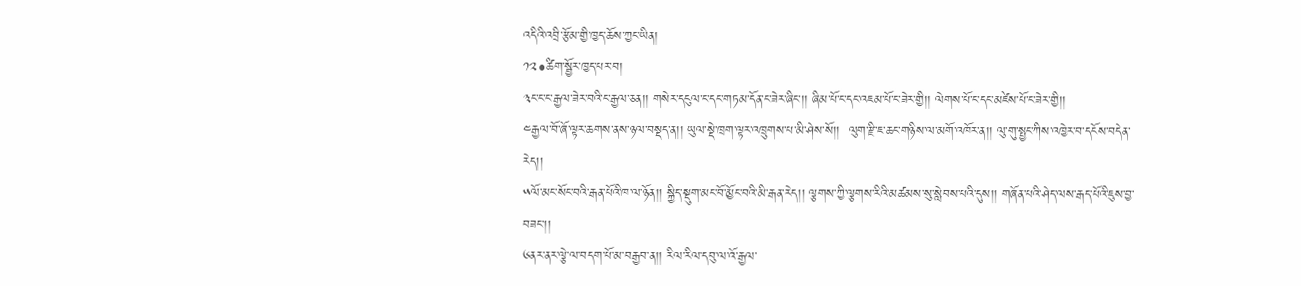འདིའི་འབྲི་རྩོམ་གྱི་ཁྱད་ཆོས་ཀྱང་ཡིན།
༡༢•ཚིག་སྦྱོར་ཁྱད་པར་བ།
༣ང་ང་ང་རྒྱལ་ཟེར་བའི་ང་རྒྱལ་ཅན།། གསེར་དངུལ་ང་དང་གཏམ་དོན་ང་ཟེར་ཞིང་།། ཞིམ་པོ་ང་དང་འཇམ་པོ་ང་ཟེར་གྱི།། ལེགས་པོ་ང་དང་མཛེས་པོ་ང་ཟེར་གྱི།།
༤རྒྱལ་བོ་ཞོ་ལྟར་ཆགས་ནས་ཉལ་བསྡད་ན།། ཡུལ་སྡེ་ཁྲག་ལྟར་འཁྲུགས་པ་མི་ཤེས་སོ།།  ལུག་རྫི་ཇ་ཆང་གཉིས་ལ་མགོ་འཁོར་ན།། ལུ་གུ་སྤྱང་ཀིས་འཁྱེར་བ་དངོས་བདེན་རེད།།
༥ལོ་མང་སོང་བའི་རྒན་པོའི་ཁ་ལ་ཉོན།། སྐྱིད་སྡུག་མང་བོ་མྱོང་བའི་མི་རྒན་རེད།། ལྕགས་ཀྱི་ལྕགས་རིའི་མཚམས་སུ་སླེབས་པའི་དུས།། གཞོན་པའི་ཤེད་ལས་རྒད་པོའི་ཇུས་བྱ་བཟང་།།
༦ནར་ནར་ལྕེ་ལ་བདག་པོ་མ་བརྒྱབ་ན།། རིལ་རིལ་དབུ་ལ་འོ་རྒྱལ་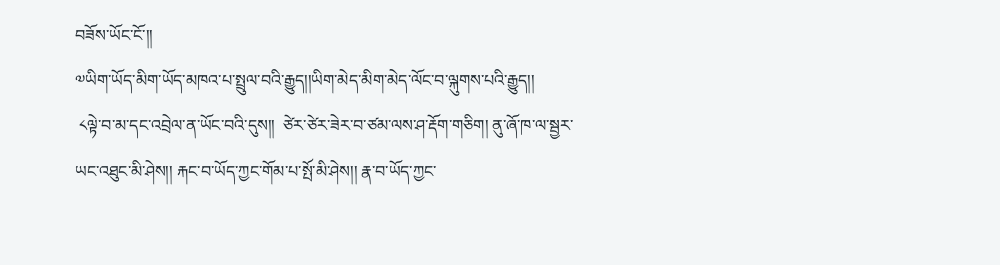བཟོས་ཡོང་ངོ་།།
༧ཡིག་ཡོད་མིག་ཡོད་མཁའ་པ་སྤྲུལ་བའི་རྒྱུད།།ཡིག་མེད་མིག་མེད་ལོང་བ་ལྐུགས་པའི་རྒྱུད།།
 ༨ལྟེ་བ་མ་དང་འབྲེལ་ན་ཡོང་བའི་དུས།།  ཙེར་ཙེར་ཟེར་བ་ཙམ་ལས་ཤ་རྡོག་གཅིག། ནུ་ཞོ་ཁ་ལ་སྦྱར་ཡང་འཐུང་མི་ཤེས།། རྐང་བ་ཡོད་ཀྱང་གོམ་པ་སྤོ་མི་ཤེས།། རྣ་བ་ཡོད་ཀྱང་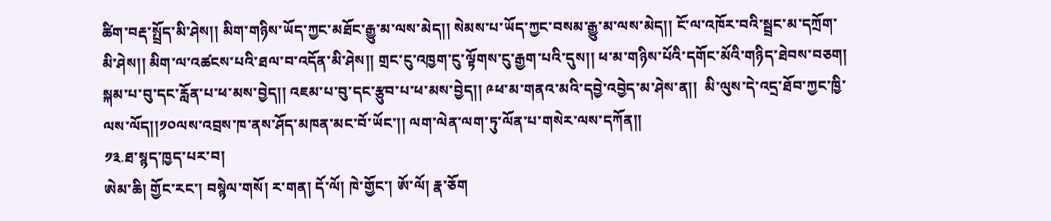ཚིག་བརྡ་སྤྲོད་མི་ཤེས།། མིག་གཉིས་ཡོད་ཀྱང་མཐོང་རྒྱུ་མ་ལས་མེད།། སེམས་པ་ཡོད་ཀྱང་བསམ་རྒྱུ་མ་ལས་མེད།། ངོ་ལ་འཁོར་བའི་སྦྲང་མ་དཀྲོག་མི་ཤེས།། མིག་ལ་འཚངས་པའི་ཐལ་བ་འདོན་མི་ཤེས།། གྲང་ངུ་འཁྱག་ངུ་ལྟོགས་ངུ་རྒྱག་པའི་དུས།། ཕ་མ་གཉིས་པོའི་དགོང་མོའི་གཉིད་ཐེབས་བཅག། སྐམ་པ་བུ་དང་རློན་པ་ཕ་མས་བྱེད།། འཇམ་པ་བུ་དང་རྩུབ་པ་ཕ་མས་བྱེད།། ༩ཕ་མ་གནའ་མའི་དབྱེ་འབྱེད་མ་ཤེས་ན།།  མི་ལུས་དེ་འདྲ་ཐོབ་ཀྱང་ཁྱི་ལས་ལོད།།༡༠ལས་འབྲས་ཁ་ནས་ཤོད་མཁན་མང་བོ་ཡོང་།། ལག་ལེན་ལག་ཏུ་ལོན་པ་གསེར་ལས་དཀོན།།
༡༣.ཐ་སྙད་ཁྱད་པར་བ།
ཨེམ་ཆི། གྱོང་རང་། བསྙེལ་གསོ། ར་གན། དོ་ལོ། ཁེ་གྱོང་། ཨོ་ལོ། རྣ་ཅོག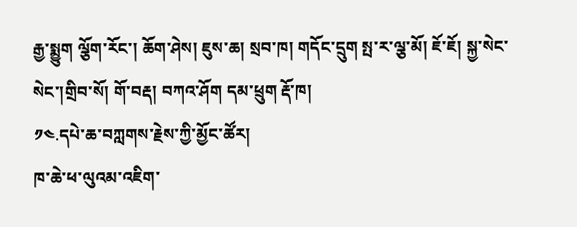རྒྱ་སྨྱུག ལྕོག་རོང་། ཆོག་ཤེས། ཇུས་ཆ། སྲབ་ཁ། གདོང་དྲུག སྤ་ར་ལྕ་མོ། ཇོ་ཇོ། སྐྱ་སེང་སེང་།གྲིབ་སོ། གོ་བརྡ། བཀའ་ཤོག དམ་ཕྲུག རྡོ་ཁ།
༡༤.དཔེ་ཆ་བཀླགས་རྗེས་ཀྱི་མྱོང་ཚོར།
ཁ་ཆེ་ཕ་ལུའམ་འཇིག་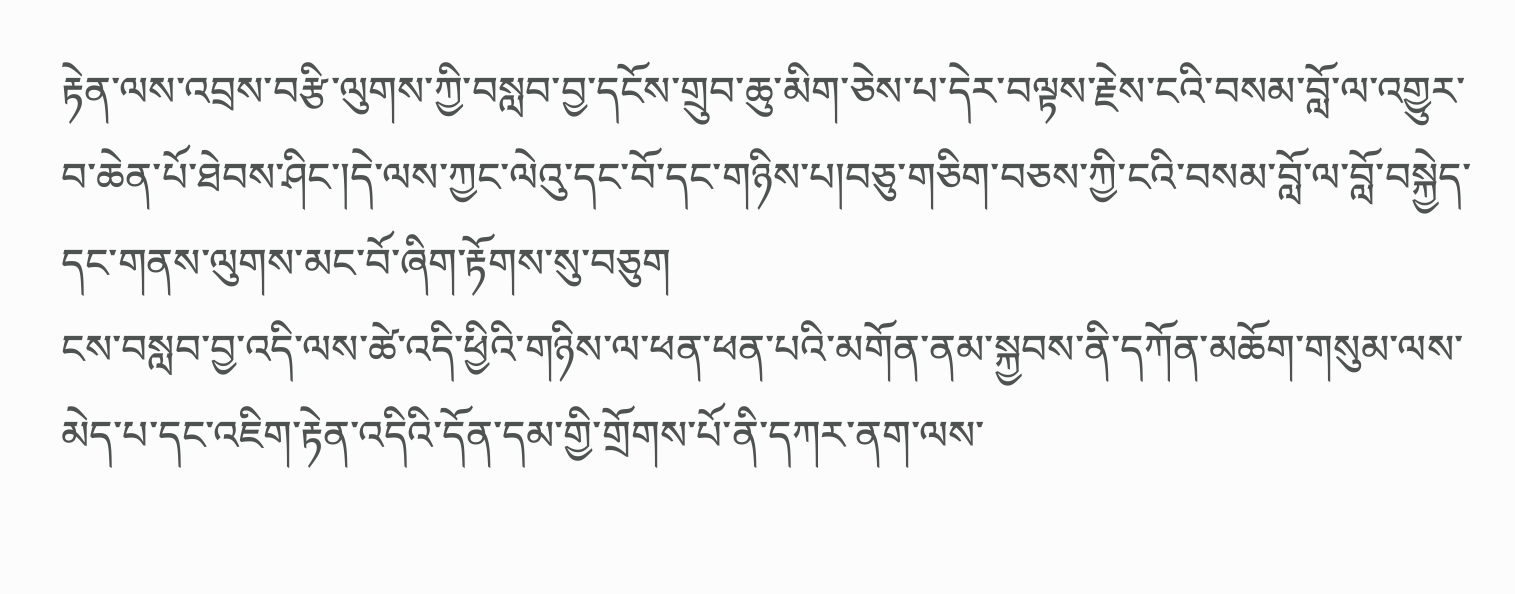རྟེན་ལས་འབྲས་བརྩི་ལུགས་ཀྱི་བསླབ་བྱ་དངོས་གྲུབ་ཆུ་མིག་ཅེས་པ་དེར་བལྟས་རྗེས་ངའི་བསམ་བློ་ལ་འགྱུར་བ་ཆེན་པོ་ཐེབས་ཤིང་།དེ་ལས་ཀྱང་ལེའུ་དང་བོ་དང་གཉིས་པ།བཅུ་གཅིག་བཅས་ཀྱི་ངའི་བསམ་བློ་ལ་བློ་བསྐྱེད་དང་གནས་ལུགས་མང་བོ་ཞིག་རྟོགས་སུ་བཅུག
ངས་བསླབ་བྱ་འདི་ལས་ཚེ་འདི་ཕྱིའི་གཉིས་ལ་ཕན་ཕན་པའི་མགོན་ནམ་སྐྱབས་ནི་དཀོན་མཆོག་གསུམ་ལས་མེད་པ་དང་འཇིག་རྟེན་འདིའི་དོན་དམ་གྱི་གྲོགས་པོ་ནི་དཀར་ནག་ལས་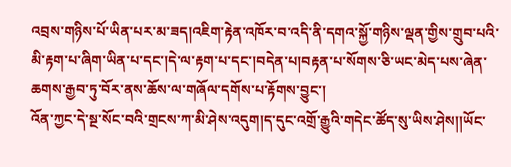འབྲས་གཉིས་པོ་ཡིན་པར་མ་ཟད།འཇིག་རྟེན་འཁོར་བ་འདི་ནི་དགའ་སྐྱོ་གཉིས་ལྡན་གྱིས་གྲུབ་པའི་མི་རྟག་པ་ཞིག་ཡིན་པ་དང་།དེ་ལ་རྟག་པ་དང་།བདེན་པ།བརྟན་པ་སོགས་ཅི་ཡང་མེད་པས་ཞེན་ཆགས་རྒྱབ་ཏུ་བོར་ནས་ཆོས་ལ་གཞོལ་དགོས་པ་རྟོགས་བྱུང་།
འོན་ཀྱང་དེ་སྔ་སོང་བའི་གྲངས་ཀ་མི་ཤེས་འདུག།ད་དུང་འགྲོ་རྒྱུའི་གདེང་ཚོད་སུ་ཡིས་ཤེས།།ཡོང་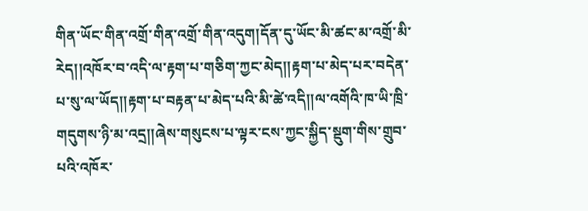གིན་ཡོང་གིན་འགྲོ་གིན་འགྲོ་གིན་འདུག།དོན་དུ་ཡོང་མི་ཚང་མ་འགྲོ་མི་རེད།།འཁོར་བ་འདི་ལ་རྟག་པ་གཅིག་ཀྱང་མེད།།རྟག་པ་མེད་པར་བདེན་པ་སུ་ལ་ཡོད།།རྟག་པ་བརྟན་པ་མེད་པའི་མི་ཚེ་འདི།།ལ་འགོའི་ཁ་ཡི་ཁྲི་གདུགས་ཉི་མ་འདྲ།།ཞེས་གསུངས་པ་ལྟར་ངས་ཀྱང་སྐྱིད་སྡུག་གིས་གྲུབ་པའི་འཁོར་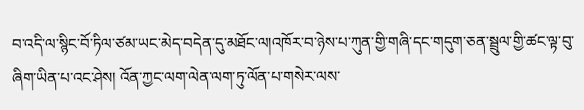བ་འདི་ལ་སྙིང་བོ་ཏིལ་ཙམ་ཡང་མེད་བདེན་དུ་མཐོང་ལ།འཁོར་བ་ཉེས་པ་ཀུན་གྱི་གཞི་དང་གདུག་ཅན་སྦྲུལ་གྱི་ཚང་ལྟ་བུ་ཞིག་ཡིན་པ་འང་ཤེས། འོན་ཀྱང་ལག་ལེན་ལག་ཏུ་ལོན་པ་གསེར་ལས་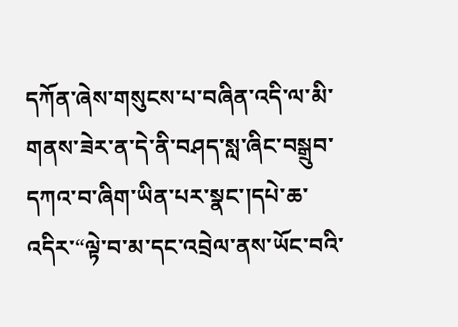དཀོན་ཞེས་གསུངས་པ་བཞིན་འདི་ལ་མི་གནས་ཟེར་ན་དེ་ནི་བཤད་སླ་ཞིང་བསྒྲུབ་དཀའ་བ་ཞིག་ཡིན་པར་སྣང་།དཔེ་ཆ་འདིར་“ལྟེ་བ་མ་དང་འབྲེལ་ནས་ཡོང་བའི་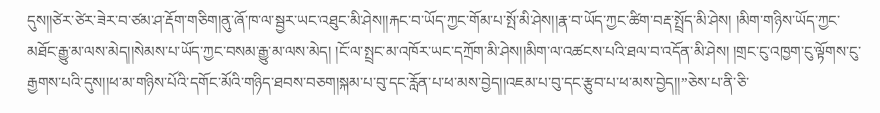དུས།།ཙེར་ཙེར་ཟེར་བ་ཙམ་ཤ་རྡོག་གཅིག།ནུ་ཞོ་ཁ་ལ་སྦྱར་ཡང་འཐུང་མི་ཤེས།།རྐང་བ་ཡོད་ཀྱང་གོམ་པ་སྤོ་མི་ཤེས།།རྣ་བ་ཡོད་ཀྱང་ཚིག་བརྡ་སྤྲོད་མི་ཤེས། །མིག་གཉིས་ཡོད་ཀྱང་མཐོང་རྒྱུ་མ་ལས་མེད།།སེམས་པ་ཡོད་ཀྱང་བསམ་རྒྱུ་མ་ལས་མེད། །ངོ་ལ་སྤྲང་མ་འཁོར་ཡང་དཀྲོག་མི་ཤེས།།མིག་ལ་འཚངས་པའི་ཐལ་བ་འདོན་མི་ཤེས། །གྲང་ངུ་འཁྱག་ངུ་ལྟོགས་ངུ་རྒྱགས་པའི་དུས།།ཕ་མ་གཉིས་པོའི་དགོང་མོའི་གཉིད་ཐབས་བཅག།སྐམ་པ་བུ་དང་རློན་པ་ཕ་མས་བྱེད།།འཇམ་པ་བུ་དང་རྩུབ་པ་ཕ་མས་བྱེད།།”ཅེས་པ་ནི་ཅི་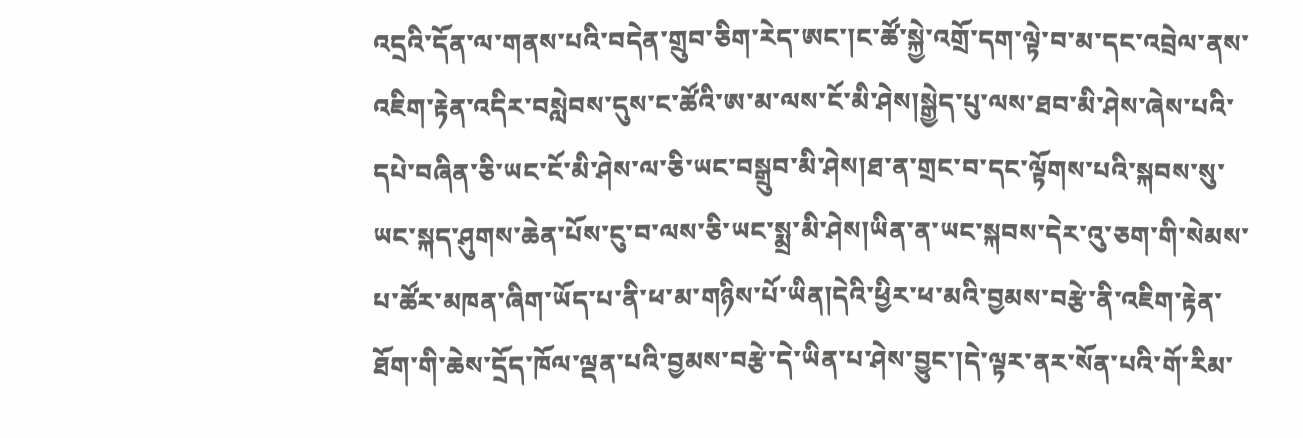འདྲའི་དོན་ལ་གནས་པའི་བདེན་གྲུབ་ཅིག་རེད་ཨང་།ང་ཚོ་སྐྱེ་འགྲོ་དག་ལྟེ་བ་མ་དང་འབྲེལ་ནས་འཇིག་རྟེན་འདིར་བསླེབས་དུས་ང་ཚོའི་ཨ་མ་ལས་ངོ་མི་ཤེས།སྒྱེད་པུ་ལས་ཐབ་མི་ཤེས་ཞེས་པའི་དཔེ་བཞིན་ཅི་ཡང་ངོ་མི་ཤེས་ལ་ཅི་ཡང་བསྒྲུབ་མི་ཤེས།ཐ་ན་གྲང་བ་དང་ལྟོགས་པའི་སྐབས་སུ་ཡང་སྐད་ཤུགས་ཆེན་པོས་ངུ་བ་ལས་ཅི་ཡང་སྨྲ་མི་ཤེས།ཡིན་ན་ཡང་སྐབས་དེར་འུ་ཅག་གི་སེམས་པ་ཚོར་མཁན་ཞིག་ཡོད་པ་ནི་ཕ་མ་གཉིས་པོ་ཡིན།དེའི་ཕྱིར་ཕ་མའི་བྱམས་བརྩེ་ནི་འཇིག་རྟེན་ཐོག་གི་ཆེས་དྲོད་ཁོལ་ལྡན་པའི་བྱམས་བརྩེ་དེ་ཡིན་པ་ཤེས་བྱུང་།དེ་ལྟར་ནར་སོན་པའི་གོ་རིམ་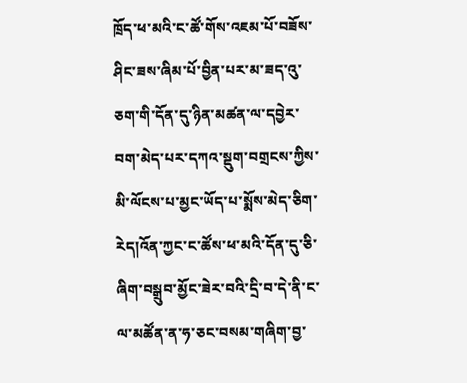ཁྲོད་ཕ་མའི་ང་ཚོ་གོས་འཇམ་པོ་བཟོས་ཤིང་ཟས་ཞིམ་པོ་བྱིན་པར་མ་ཟད་འུ་ཅག་གི་དོན་དུ་ཉིན་མཚན་ལ་དབྱེར་བག་མེད་པར་དཀའ་སྡུག་བགྲངས་ཀྱིས་མི་ལོངས་པ་མྱང་ཡོད་པ་སྨོས་མེད་ཅིག་རེད།འོན་ཀྱང་ང་ཚོས་ཕ་མའི་དོན་དུ་ཅི་ཞིག་བསྒྲུབ་མྱོང་ཟེར་བའི་དྲི་བ་དེ་ནི་ང་ལ་མཚོན་ན་ཧ་ཅང་བསམ་གཞིག་བྱ་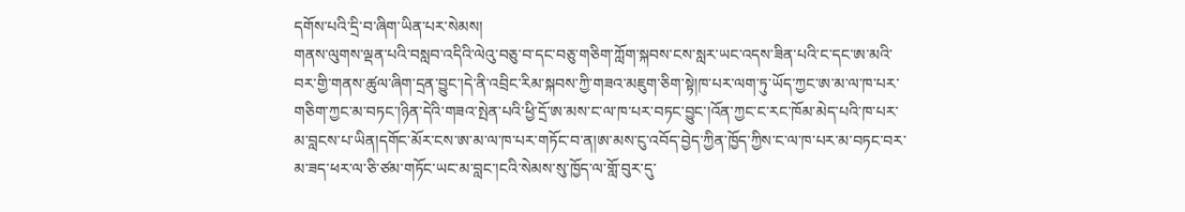དགོས་པའི་དྲི་བ་ཞིག་ཡིན་པར་སེམས།
གནས་ལུགས་ལྡན་པའི་བསླབ་འདིའི་ལེའུ་བཅུ་བ་དང་བཅུ་གཅིག་ཀློག་སྐབས་ངས་སླར་ཡང་འདས་ཟིན་པའི་ང་དང་ཨ་མའི་བར་གྱི་གནས་ཚུལ་ཞིག་དྲན་བྱུང་།དེ་ནི་འབྲིང་རིམ་སྐབས་ཀྱི་གཟའ་མཇུག་ཅིག་སྟེ།ཁ་པར་ལག་ཏུ་ཡོད་ཀྱང་ཨ་མ་ལ་ཁ་པར་གཅིག་ཀྱང་མ་བཏང་།ཉིན་དེའི་གཟའ་སྤེན་པའི་ཕྱི་དྲོ་ཨ་མས་ང་ལ་ཁ་པར་བཏང་བྱུང་།འོན་ཀྱང་ང་རང་ཁོམ་མེད་པའི་ཁ་པར་མ་བླངས་པ་ཡིན།དགོང་མོར་ངས་ཨ་མ་ལ་ཁ་པར་གཏོང་བ་ན།ཨ་མས་ངུ་འབོད་བྱེད་ཀྱིན་ཁྱོད་ཀྱིས་ང་ལ་ཁ་པར་མ་བཏང་བར་མ་ཟད་ཕར་ལ་ཅི་ཙམ་གཏོང་ཡང་མ་བླང་།ངའི་སེམས་སུ་ཁྱོད་ལ་གློ་བུར་དུ་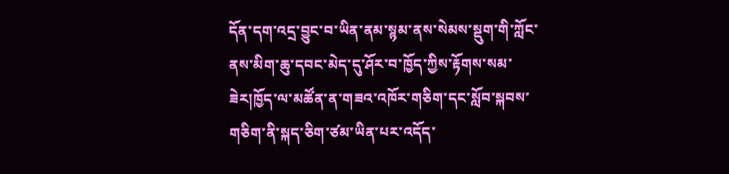དོན་དག་འདྲ་བྱུང་བ་ཡིན་ནམ་སྙམ་ནས་སེམས་སྡུག་གི་ཀློང་ནས་མིག་ཆུ་དབང་མེད་དུ་ཤོར་བ་ཁྱོད་ཀྱིས་རྟོགས་སམ་ཟེར།ཁྱོད་ལ་མཚོན་ན་གཟའ་འཁོར་གཅིག་དང་སློབ་སྐབས་གཅིག་ནི་སྐད་ཅིག་ཙམ་ཡིན་པར་འདོད་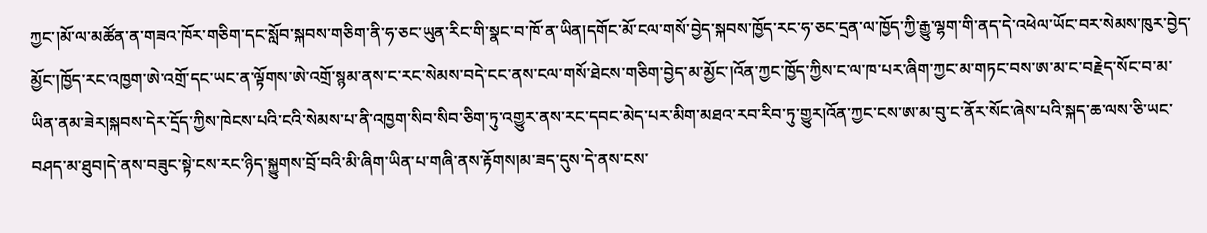ཀྱང་།མོ་ལ་མཚོན་ན་གཟའ་ཁོར་གཅིག་དང་སློབ་སྐབས་གཅིག་ནི་ཧ་ཅང་ཡུན་རིང་གི་སྣང་བ་ཁོ་ན་ཡིན།དགོང་མོ་ངལ་གསོ་བྱེད་སྐབས་ཁྱོད་རང་ཧ་ཅང་དྲན་ལ་ཁྱོད་ཀྱི་རྒྱུ་ལྷག་གི་ནད་དེ་འཕེལ་ཡོང་བར་སེམས་ཁུར་བྱེད་མྱོང་།ཁྱོད་རང་འཁྱག་ཨེ་འགྲོ་དང་ཡང་ན་ལྟོགས་ཨེ་འགྲོ་སྙམ་ནས་ང་རང་སེམས་བདེ་ངང་ནས་ངལ་གསོ་ཐེངས་གཅིག་བྱེད་མ་མྱོང་།འོན་ཀྱང་ཁྱོད་ཀྱིས་ང་ལ་ཁ་པར་ཞིག་ཀྱང་མ་གཏང་བས་ཨ་མ་ང་བརྗེད་སོང་བ་མ་ཡིན་ནམ་ཟེར།སྐབས་དེར་དྲོད་ཀྱིས་ཁེངས་པའི་ངའི་སེམས་པ་ནི་འཁྱག་སིབ་སིབ་ཅིག་ཏུ་འགྱུར་ནས་རང་དབང་མེད་པར་མིག་མཐའ་རབ་རིབ་ཏུ་གྱུར།འོན་ཀྱང་ངས་ཨ་མ་བུ་ང་ནོར་སོང་ཞེས་པའི་སྐད་ཆ་ལས་ཅི་ཡང་བཤད་མ་ཐུབ།དེ་ནས་བཟུང་སྟེ་ངས་རང་ཉིད་སྐྱུགས་བྲོ་བའི་མི་ཞིག་ཡིན་པ་གཞི་ནས་རྟོགས།མ་ཟད་དུས་དེ་ནས་ངས་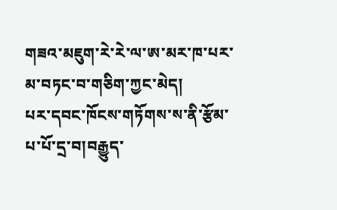གཟའ་མཇུག་རེ་རེ་ལ་ཨ་མར་ཁ་པར་མ་བཏང་བ་གཅིག་ཀྱང་མེད།
པར་དབང་ཁོངས་གཏོགས་ས་ནི་རྩོམ་པ་པོ་དྲ་བ།བརྒྱུད་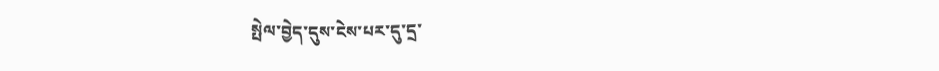སྤེལ་བྱེད་དུས་ངེས་པར་དུ་དྲ་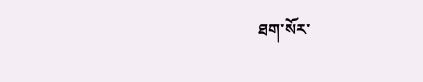ཐག་སོར་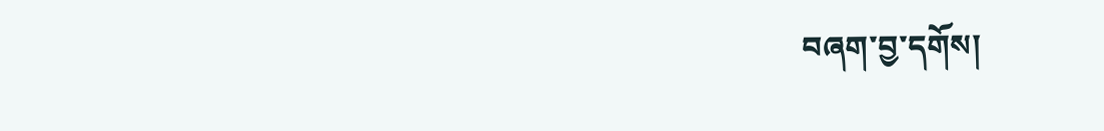བཞག་བྱ་དགོས།